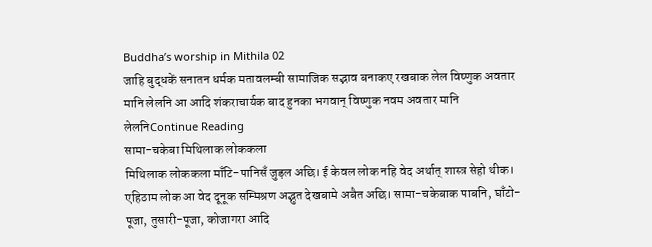Buddha’s worship in Mithila 02
जाहि बुद्धकें सनातन धर्मक मतावलम्बी सामाजिक सद्भाव बनाकए रखबाक लेल विष्णुक अवतार मानि लेलनि आ आदि शंकराचार्यक बाद हुनका भगवान् विष्णुक नवम अवतार मानि लेलनिContinue Reading
सामा-चकेबा मिथिलाक लोककला
मिथिलाक लोककला माँटि-पानिसँ जुड़ल अछि। ई केवल लोक नहि वेद अर्थात् शास्त्र सेहो थीक। एहिठाम लोक आ वेद दूनूक सम्मिश्रण अद्भुत देखबामे अबैत अछि। सामा-चकेबाक पाबनि, घाँटो-पूजा, तुसारी-पूजा, कोजागरा आदि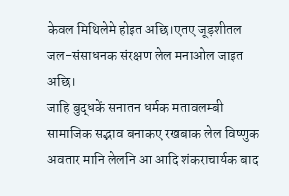केवल मिथिलेमे होइत अछि।एतए जूड़शीतल जल-संसाधनक संरक्षण लेल मनाओल जाइत अछि।
जाहि बुद्धकें सनातन धर्मक मतावलम्बी सामाजिक सद्भाव बनाकए रखबाक लेल विष्णुक अवतार मानि लेलनि आ आदि शंकराचार्यक बाद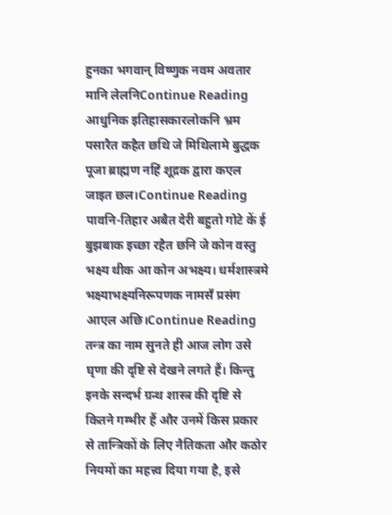हुनका भगवान् विष्णुक नवम अवतार मानि लेलनिContinue Reading
आधुनिक इतिहासकारलोकनि भ्रम पसारैत कहैत छथि जे मिथिलामे बुद्धक पूजा ब्राह्मण नहिं शूद्रक द्वारा कएल जाइत छल।Continue Reading
पावनि-तिहार अबैत देरी बहुतो गोटे कें ई बुझबाक इच्छा रहैत छनि जे कोन वस्तु भक्ष्य थीक आ कोन अभक्ष्य। धर्मशास्त्रमे भक्ष्याभक्ष्यनिरूपणक नामसँ प्रसंग आएल अछि।Continue Reading
तन्त्र का नाम सुनते ही आज लोग उसे घृणा की दृष्टि से देखने लगते हैं। किन्तु इनके सन्दर्भ ग्रन्थ शास्त्र की दृष्टि से कितने गम्भीर हैं और उनमें किस प्रकार से तान्त्रिकों के लिए नैतिकता और कठोर नियमों का महत्त्व दिया गया है, इसे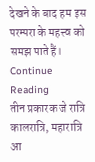देखने के बाद हम इस परम्परा के महत्त्व को समझ पाते हैं। Continue Reading
तीन प्रकारक जे रात्रि कालरात्रि, महारात्रि आ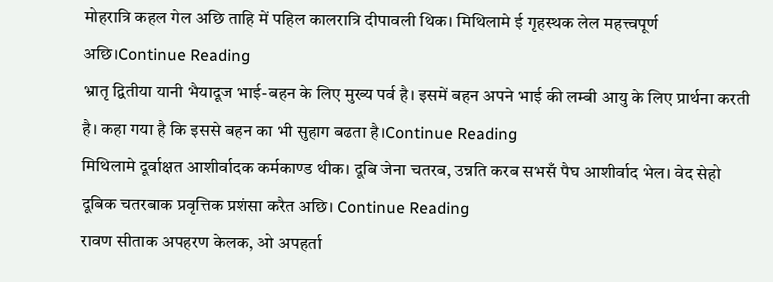मोहरात्रि कहल गेल अछि ताहि में पहिल कालरात्रि दीपावली थिक। मिथिलामे ई गृहस्थक लेल महत्त्वपूर्ण अछि।Continue Reading
भ्रातृ द्वितीया यानी भैयादूज भाई-बहन के लिए मुख्य पर्व है। इसमें बहन अपने भाई की लम्बी आयु के लिए प्रार्थना करती है। कहा गया है कि इससे बहन का भी सुहाग बढता है।Continue Reading
मिथिलामे दूर्वाक्षत आशीर्वादक कर्मकाण्ड थीक। दूबि जेना चतरब, उन्नति करब सभसँ पैघ आशीर्वाद भेल। वेद सेहो दूबिक चतरबाक प्रवृत्तिक प्रशंसा करैत अछि। Continue Reading
रावण सीताक अपहरण केलक, ओ अपहर्ता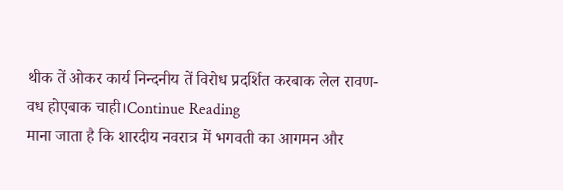थीक तें ओकर कार्य निन्दनीय तें विरोध प्रदर्शित करबाक लेल रावण-वध होएबाक चाही।Continue Reading
माना जाता है कि शारदीय नवरात्र में भगवती का आगमन और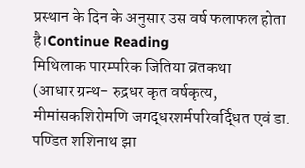प्रस्थान के दिन के अनुसार उस वर्ष फलाफल होता है।Continue Reading
मिथिलाक पारम्परिक जितिया व्रतकथा
(आधार ग्रन्थ- रुद्रधर कृत वर्षकृत्य, मीमांसकशिरोमणि जगद्धरशर्मपरिवर्द्धित एवं डा. पण्डित शशिनाथ झा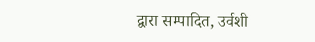द्वारा सम्पादित, उर्वशी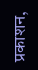प्रकाशन,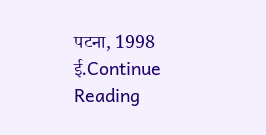पटना, 1998 ई.Continue Reading